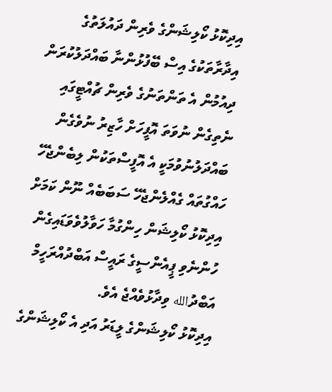އިދިކޮޅު ކޯލިޝަންގެ ވެރިން ދައުލަތުގެ އިދާރާތަކުގެ އިސް ބޭފުޅުންނާ ބައްދަލުކުރަން ދިއުމުން އެ ތަންތަނުގެ ވެރިން ޗުއްޓީގައި ނެތިގެން ނުވަތަ އޮފީހަށް ހާޒިރު ނުވެގެން ބައްދަލުނުވުމަކީ އެ އޮފީސްތަކުން ލިބެންޖެހޭ ހައްގުތައް ގެއްލެންޖެހޭ ސަބަބެއް ނޫން ކަމަށް އިދިކޮޅު ކޯލިޝަން ހިންގުމާ ހަވާލުވެވަޑައިގެން ހުންނެވި ޕީއެންސީގެ ރައީސް އަބްދުއްރަހީމް އަބްދުالله ވިދާޅުވެއްޖެ އެވެ.
އިދިކޮޅު ކޯލިޝަންގެ ލީޑަރު އަދި އެ ކޯލިޝަންގެ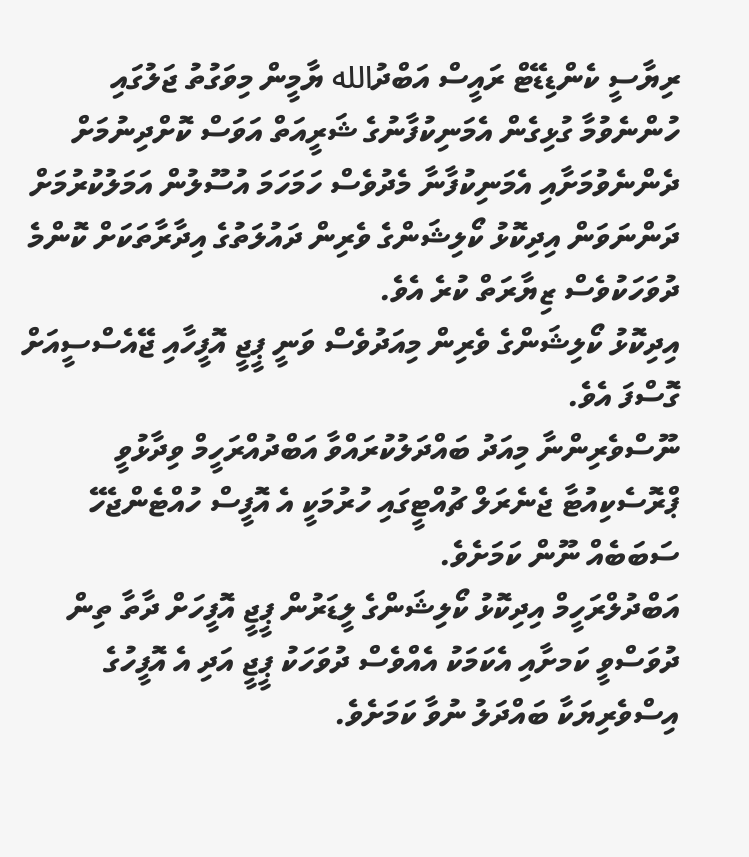ރިޔާސީ ކެންޑިޑޭޓް ރައީސް އަބްދުالله ޔާމީން މިވަގުތު ޖަލުގައި ހުންނެވުމާ ގުޅިގެން އެމަނިކުފާނުގެ ޝަރީއަތް އަވަސް ކޮށްދިނުމަށް ދެންނެވުމަށާއި އެމަނިކުފާނާ މެދުވެސް ހަމަހަމަ އުސޫލުން އަމަލުކުރުމަށް ދަންނަވަން އިދިކޮޅު ކޯލިޝަންގެ ވެރިން ދައުލަތުގެ އިދާރާތަކަށް ކޮންމެ ދުވަހަކުވެސް ޒިޔާރަތް ކުރެ އެވެ.
އިދިކޮޅު ކޯލިޝަންގެ ވެރިން މިއަދުވެސް ވަނީ ޕީޖީ އޮފީހާއި ޖޭއެސްސީއަށް ގޮސްފަ އެވެ.
ނޫސްވެރިންނާ މިއަދު ބައްދަލުކުރައްވާ އަބްދުއްރަހީމް ވިދާޅުވީ ޕްރޮސެކިއުޓާ ޖެނެރަލް ޗުއްޓީގައި ހުރުމަކީ އެ އޮފީސް ހުއްޓެންޖެހޭ ސަބަބެއް ނޫން ކަމަށެވެ.
އަބްދުލްރަހީމް އިދިކޮޅު ކޯލިޝަންގެ ލީޑަރުން ޕީޖީ އޮފީހަށް ދާތާ ތިން ދުވަސްވީ ކަމށާއި އެކަމަކު އެއްވެސް ދުވަހަކު ޕީޖީ އަދި އެ އޮފީހުގެ އިސްވެރިޔަކާ ބައްދަލު ނުވާ ކަމަށެވެ.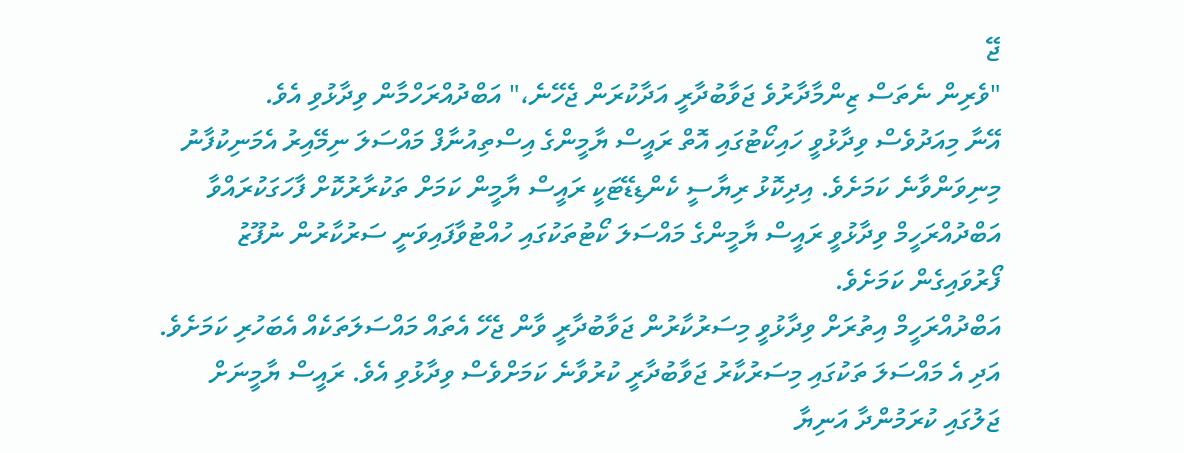ޖޭ
"ވެރިން ނެތަސް ޒިންމާދާރުވެ ޖަވާބުދާރީ އަދާކުރަން ޖެހޭނެ،" އަބްދުއްރަހްމާން ވިދާޅުވި އެވެ.
އޭނާ މިއަދުވެސް ވިދާޅުވީ ހައިކޯޓުގައި އޮތް ރައީސް ޔާމީންގެ އިސްތިއުނާފް މައްސަލަ ނިމޭއިރު އެމަނިކުފާނު މިނިވަންވާނެ ކަމަށެވެ. އިދިކޮޅު ރިޔާސީ ކެންޑިޑޭޓަކީ ރައީސް ޔާމީން ކަމަށް ތަކުރާރުކޮށް ފާހަގަކުރައްވާ އަބްދުއްރަހީމް ވިދާޅުވީ ރައީސް ޔާމީންގެ މައްސަލަ ކޯޓުތަކުގައި ހުއްޓުވާފައިވަނީ ސަރުކާރުން ނުފޫޒު ފޯރުވައިގެން ކަމަށެވެ.
އަބްދުއްރަހީމް އިތުރަށް ވިދާޅުވީ މިސަރުކާރުން ޖަވާބުދާރީ ވާން ޖެހޭ އެތައް މައްސަލަތަކެއް އެބަހުރި ކަމަށެވެ. އަދި އެ މައްސަލަ ތަކުގައި މިސަރުކާރު ޖަވާބުދާރީ ކުރުވާނެ ކަމަށްވެސް ވިދާޅުވި އެވެ. ރައީސް ޔާމީނަށް ޖަލުގައި ކުރަމުންދާ އަނިޔާ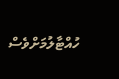ހުއްޓާލުމަށްވެސް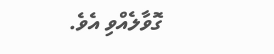ގޮވާލެއްވި އެވެ.